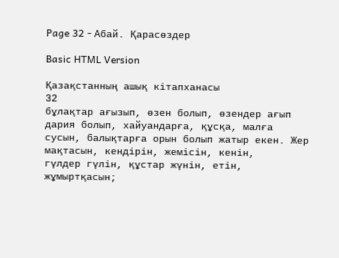Page 32 - Абай. Қарасөздер

Basic HTML Version

Қазақстанның ашық кітапханасы
32
бұлақтар ағызып, өзен болып, өзендер ағып дария болып, хайуандарға, құсқа, малға
сусын, балықтарға орын болып жатыр екен. Жер мақтасын, кендірін, жемісін, кенін,
гүлдер гүлін, құстар жүнін, етін, жұмыртқасын;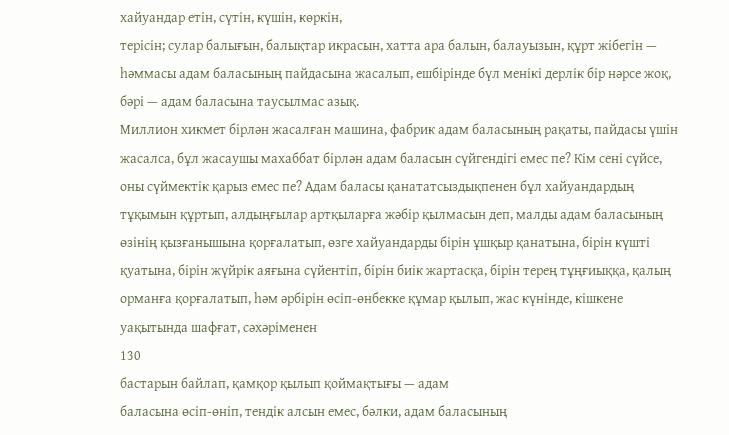хайуандар етін, сүтін, күшін, көркін,
терісін; сулар балығын, балықтар икрасын, хатта ара балын, балауызын, құрт жібегін —
һәммасы адам баласының пайдасына жасалып, ешбірінде бүл менікі дерлік бір нәрсе жоқ,
бәрі — адам баласына таусылмас азық.
Миллион хикмет бірлән жасалған машина, фабрик адам баласының рақаты, пайдасы үшін
жасалса, бұл жасаушы махаббат бірлән адам баласын сүйгендігі емес пе? Кім сені сүйсе,
оны сүймектік қарыз емес пе? Адам баласы қанататсыздықпенен бұл хайуандардың
тұқымын құртып, алдыңғылар артқыларға жәбір қылмасын деп, малды адам баласының
өзінің қызғанышына қорғалатып, өзге хайуандарды бірін ұшқыр қанатына, бірін күшті
қуатына, бірін жүйрік аяғына сүйентіп, бірін биік жартасқа, бірін терең тұңғиыққа, қалың
орманға қорғалатып, һәм әрбірін өсіп-өнбекке құмар қылып, жас күнінде, кішкене
уақытында шафғат, сәхәріменен
130
бастарын байлап, қамқор қылып қоймақтығы — адам
баласына өсіп-өніп, тендік алсын емес, бәлки, адам баласының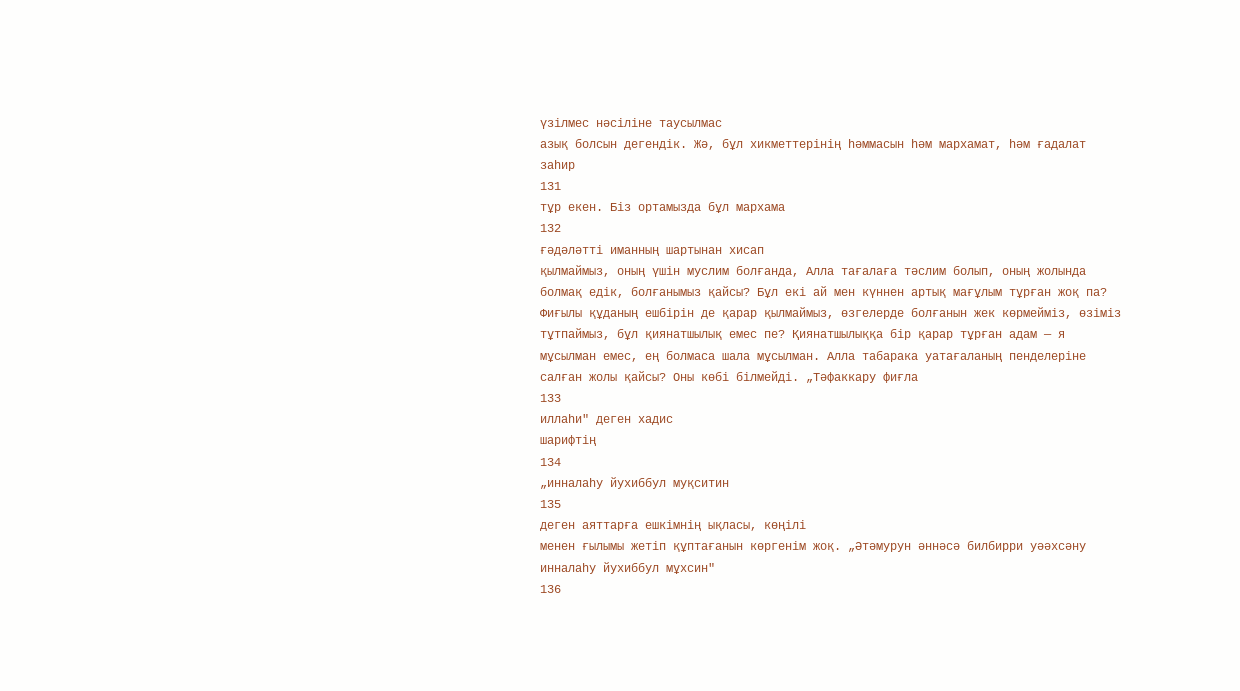үзілмес нәсіліне таусылмас
азық болсын дегендік. Жә, бұл хикметтерінің һәммасын һәм мархамат, һәм ғадалат
заһир
131
тұр екен. Біз ортамызда бұл мархама
132
ғәдәләтті иманның шартынан хисап
қылмаймыз, оның үшін муслим болғанда, Алла тағалаға тәслим болып, оның жолында
болмақ едік, болғанымыз қайсы? Бұл екі ай мен күннен артық мағұлым тұрған жоқ па?
Фиғылы құданың ешбірін де қарар қылмаймыз, өзгелерде болғанын жек көрмейміз, өзіміз
тұтпаймыз, бұл қиянатшылық емес пе? Қиянатшылыққа бір қарар тұрған адам — я
мұсылман емес, ең болмаса шала мұсылман. Алла табарака уатағаланың пенделеріне
салған жолы қайсы? Оны көбі білмейді. „Тәфаккару фиғла
133
иллаһи" деген хадис
шарифтің
134
„инналаһу йухиббул муқситин
135
деген аяттарға ешкімнің ықласы, көңілі
менен ғылымы жетіп құптағанын көргенім жоқ. „Әтәмурун әннәсә билбирри уәәхсәну
инналаһу йухиббул мұхсин"
136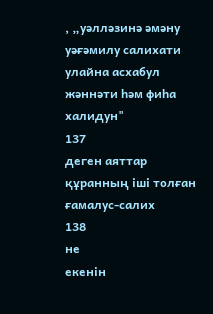, „уәлләзинә әмәну уәғәмилу салихати улайна асхабул
жәннәти һәм фиһа халидун"
137
деген аяттар құранның іші толған ғамалус-салих
138
не
екенін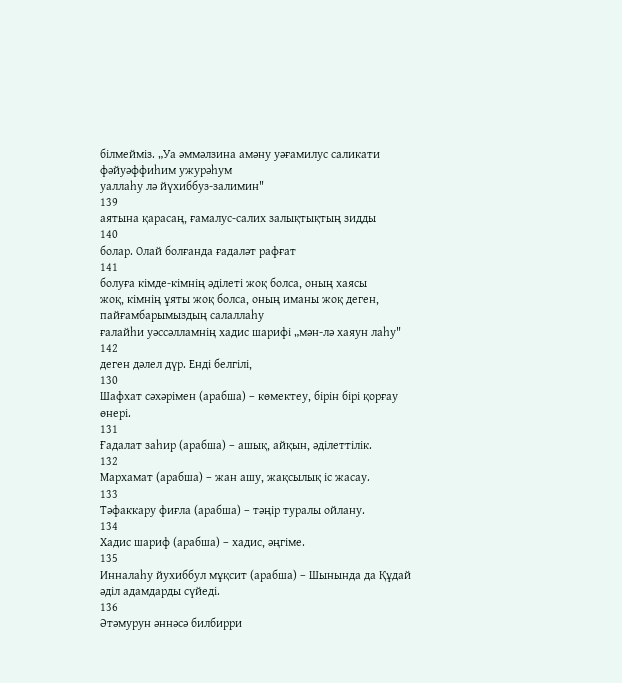білмейміз. „Уа әммәлзина амәну уәғамилус саликати фәйуәффиһим ужурәһум
уаллаһу лә йүхиббуз-залимин"
139
аятына қарасаң, ғамалус-салих залықтықтың зидды
140
болар. Олай болғанда ғадаләт рафғат
141
болуға кімде-кімнің әділеті жоқ болса, оның хаясы
жоқ, кімнің ұяты жоқ болса, оның иманы жоқ деген, пайғамбарымыздың салаллаһу
ғалайһи уәссәлламнің хадис шарифі „мән-лә хаяун лаһу"
142
деген дәлел дүр. Енді белгілі,
130
Шафхат сәхәрімен (арабша) – көмектеу, бірін бірі қорғау өнері.
131
Ғадалат заһир (арабша) – ашық, айқын, әділеттілік.
132
Мархамат (арабша) – жан ашу, жақсылық іс жасау.
133
Тәфаккару фиғла (арабша) – тәңір туралы ойлану.
134
Хадис шариф (арабша) – хадис, әңгіме.
135
Инналаһу йухиббул мұқсит (арабша) – Шынында да Құдай әділ адамдарды сүйеді.
136
Әтәмурун әннәсә билбирри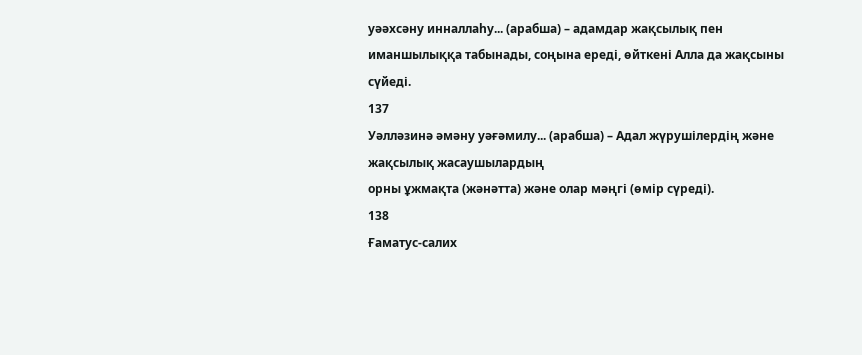уәәхсәну инналлаһу... (арабша) – адамдар жақсылық пен
иманшылыққа табынады, соңына ереді, өйткені Алла да жақсыны сүйеді.
137
Уәлләзинә әмәну уәғәмилу... (арабша) – Адал жүрушілердің және жақсылық жасаушылардың
орны ұжмақта (жәнәтта) және олар мәңгі (өмір сүреді).
138
Ғаматус-салих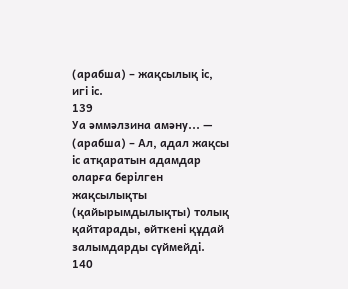(арабша) – жақсылық іс, игі іс.
139
Уа әммәлзина амәну... — (арабша) – Ал, адал жақсы іс атқаратын адамдар оларға берілген
жақсылықты (қайырымдылықты) толық қайтарады, өйткені құдай залымдарды сүймейді.
140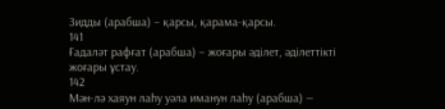Зидды (арабша) – қарсы, қарама-қарсы.
141
Ғадаләт рафғат (арабша) – жоғары әділет, әділеттікті жоғары ұстау.
142
Мән-лә хаяун лаһу уәла иманун лаһу (арабша) —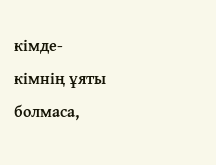кімде-кімнің ұяты болмаса,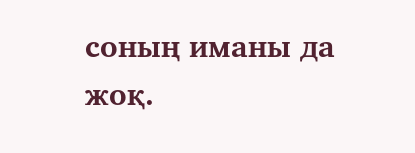соның иманы да
жоқ.